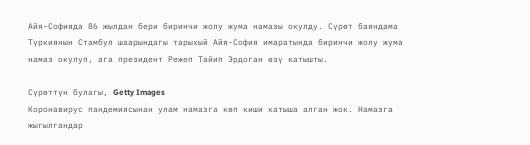Айя-Софияда 86 жылдан бери биринчи жолу жума намазы окулду. Сүрөт баяндама
Түркиянын Стамбул шаарындагы тарыхый Айя-София имаратында биринчи жолу жума намаз окулуп, ага президент Режеп Тайип Эрдоган өзү катышты.

Сүрөттүн булагы, Getty Images
Коронавирус пандемиясынан улам намазга көп киши катыша алган жок. Намазга жыгылгандар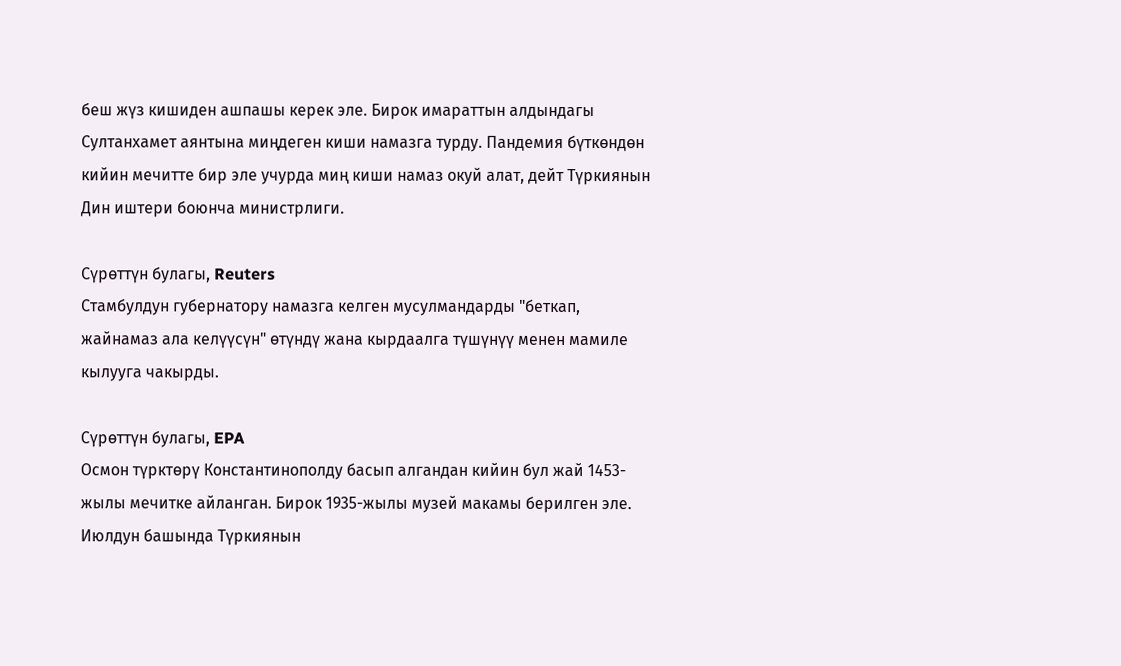беш жүз кишиден ашпашы керек эле. Бирок имараттын алдындагы Султанхамет аянтына миңдеген киши намазга турду. Пандемия бүткөндөн кийин мечитте бир эле учурда миң киши намаз окуй алат, дейт Түркиянын Дин иштери боюнча министрлиги.

Сүрөттүн булагы, Reuters
Стамбулдун губернатору намазга келген мусулмандарды "беткап, жайнамаз ала келүүсүн" өтүндү жана кырдаалга түшүнүү менен мамиле кылууга чакырды.

Сүрөттүн булагы, EPA
Осмон түрктөрү Константинополду басып алгандан кийин бул жай 1453-жылы мечитке айланган. Бирок 1935-жылы музей макамы берилген эле. Июлдун башында Түркиянын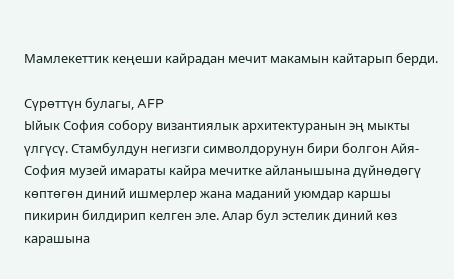Мамлекеттик кеңеши кайрадан мечит макамын кайтарып берди.

Сүрөттүн булагы, AFP
Ыйык София собору византиялык архитектуранын эң мыкты үлгүсү. Стамбулдун негизги символдорунун бири болгон Айя-София музей имараты кайра мечитке айланышына дүйнөдөгү көптөгөн диний ишмерлер жана маданий уюмдар каршы пикирин билдирип келген эле. Алар бул эстелик диний көз карашына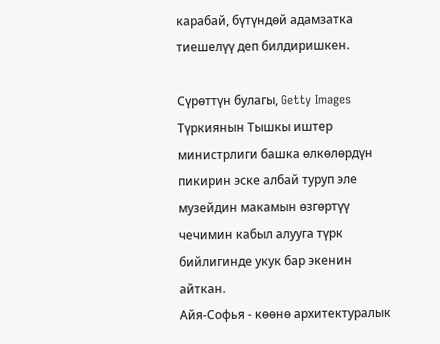карабай, бүтүндөй адамзатка тиешелүү деп билдиришкен.

Сүрөттүн булагы, Getty Images
Түркиянын Тышкы иштер министрлиги башка өлкөлөрдүн пикирин эске албай туруп эле музейдин макамын өзгөртүү чечимин кабыл алууга түрк бийлигинде укук бар экенин айткан.
Айя-Софья - көөнө архитектуралык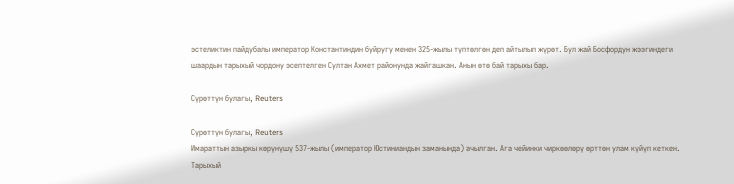эстеликтин пайдубалы император Константиндин буйругу менен 325-жылы түптөлгөн деп айтылып жүрөт. Бул жай Босфордун жээгиндеги шаардын тарыхый чордону эсептелген Султан Ахмет районунда жайгашкан. Анын өтө бай тарыхы бар.

Сүрөттүн булагы, Reuters

Сүрөттүн булагы, Reuters
Имараттын азыркы көрүнүшү 537-жылы (император Юстиниандын заманында) ачылган. Ага чейинки чиркөөлөрү өрттөн улам күйүп кеткен. Тарыхый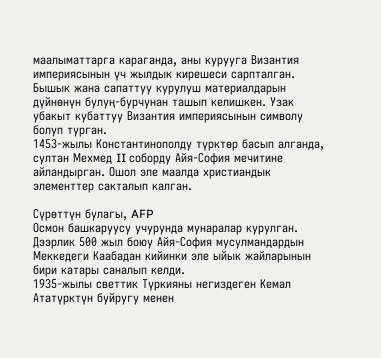маалыматтарга караганда, аны курууга Византия империясынын үч жылдык кирешеси сарпталган. Бышык жана сапаттуу курулуш материалдарын дүйнөнүн булуң-бурчунан ташып келишкен. Узак убакыт кубаттуу Византия империясынын символу болуп турган.
1453-жылы Константинополду түрктөр басып алганда, султан Мехмед II соборду Айя-София мечитине айландырган. Ошол эле маалда христиандык элементтер сакталып калган.

Сүрөттүн булагы, AFP
Осмон башкаруусу учурунда мунаралар курулган. Дээрлик 500 жыл боюу Айя-София мусулмандардын Меккедеги Каабадан кийинки эле ыйык жайларынын бири катары саналып келди.
1935-жылы светтик Түркияны негиздеген Кемал Ататүрктүн буйругу менен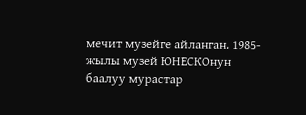мечит музейге айланган. 1985-жылы музей ЮНЕСКОнун баалуу мурастар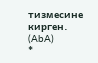тизмесине кирген. (AbA)
*